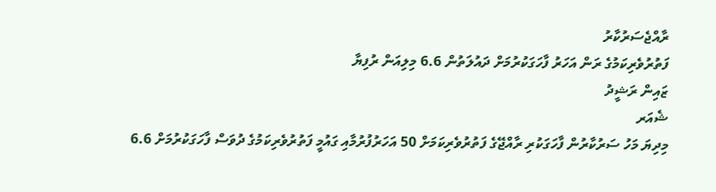ރާއްޖެސަރުކާރު
ފަތުރުވެރިކަމުގެ ރަން އަހަރު ފާހަގަކުރުމަށް ދައުލަތުން 6.6 މިލިއަން ރުފިޔާ
ޒައިން ރަޝީދު
ޝެއަރ
މިދިޔަ މަހު ސަރުކާރުން ފާހަގަކުރި ރާއްޖޭގެ ފަތުރުވެރިކަމަށް 50 އަހަރުފުރުމާއި ގައުމީ ފަތުރުވެރިކަމުގެ ދުވަސް ފާހަގަކުރުމަށް 6.6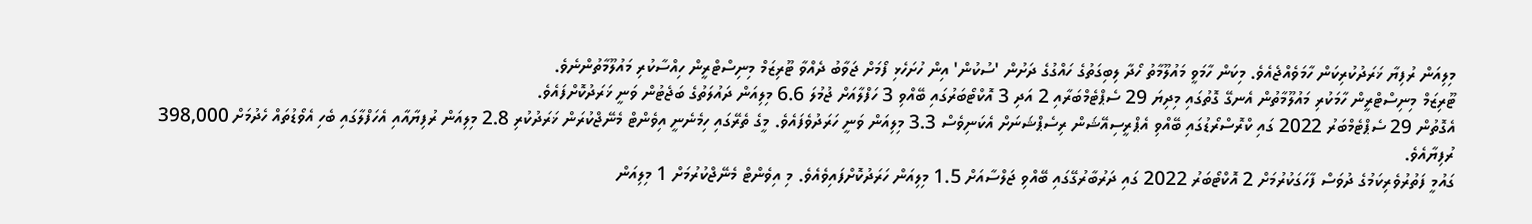މިލިއަން ރުފިޔާ ޚަރަދުކުރިކަން ހާމަވެއްޖެއެވެ. މިކަން ހާމަވީ މައުލޫމާތު ހޯދާ ލިބިގަތުގެ ހައްގުގެ ދަށުން 'ސުކުން' އިން ހުށަހެޅި ފޯމަށް ޖަވާބު ދެއްވާ ޓޫރިޒަމް މިނިސްޓްރީން ހިއްސާކުރި މައުލޫމާތުންނެވެ.
ޓޫރިޒަމް މިނިސްޓްރީން ހާމަކުރި މައުލޫމާތުން އެނގޭ ގޮތުގައި މިދިޔަ 29 ސެޕްޓެމްބަރާއި 2 އަދި 3 އޮކްޓޯބަރުގައި ބޭއްވި 3 ހަފްލާއަށް ޖުމުލަ 6.6 މިލިއަން ދައުލަތުގެ ބަޖެޓުން ވަނީ ޚަރަދުކޮށްފައެވެ.
އެގޮތުން 29 ސެޕްޓެމްބަރު 2022 ގައި ކްރޮސްރޯޑުގައި ބޭއްވި އެޕްރީސިއޭޝަން ރިސެޕްޝަނަށް އެކަނިވެސް 3.3 މިލިއަން ވަނީ ހަރަދުވެފައެވެ. މީގެ ތެރޭގައި ހިމެނެނީ އިވެންޓް މެނޭޖްކުރަން ޚަރަދުކުރި 2.8 މިލިއަން ރުފިޔާއާއި އެހަފްލާގައި ބެހި އެވޯޑުތައް ހެދުމަށް 398,000 ރުފިޔާއެވެ.
ގައުމީ ފަތުރުވެރިކަމުގެ ދުވަސް ފާހަގަކުރުމަށް 2 އޮކްޓޯބަރު 2022 ގައި ދަރުބާރުގޭގައި ބޭއްވި ޖަލްސާއަށް 1.5 މިލިއަން ހަރަދުކޮށްފައިވެއެވެ. މި އިވެންޓް މެނޭޖްކުރުމަށް 1 މިލިއަން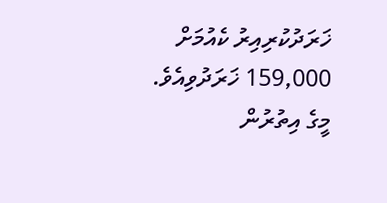ޚަރަދުކުރިއިރު ކެއުމަށް 159,000 ޚަރަދުވިއެވެ. މީގެ އިތުރުން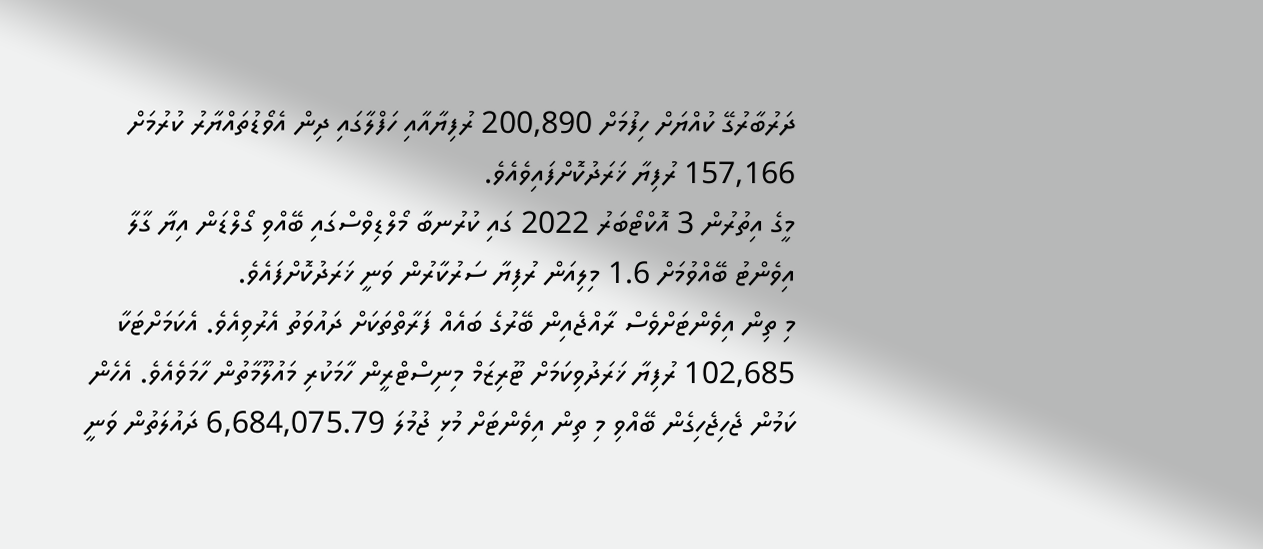ދަރުބާރުގޭ ކުއްޔަށް ހިފުމަށް 200,890 ރުފިޔާއާއި ހަފްލާގައި ދިން އެވޯޑުތައްޔާރު ކުރުމަށް 157,166 ރުފިޔާ ޚަރަދުކޮށްފައިވެއެވެ.
މީގެ އިތުރުން 3 އޮކްޓޯބަރު 2022 ގައި ކުރުނބާ މޯލްޑިވްސްގައި ބޭއްވި ގޯލްޑަން އިޔާ ގާލާ އިވެންޓު ބޭއްވުމަށް 1.6 މިލިއަން ރުފިޔާ ސަރުކާރުން ވަނީ ޚަރަދުކޮށްފައެވެ.
މި ތިން އިވެންޓަށްވެސް ރާއްޖެއިން ބޭރުގެ ބައެއް ފަރާތްތަކަށް ދައުވަތު އެރުވިއެވެ. އެކަމަށްޓަކާ 102,685 ރުފިޔާ ޚަރަދުވިކަމަށް ޓޫރިޒަމް މިނިސްޓްރީން ހާމަކުރި މައުލޫމާތުން ހާމަވެއެވެ. އެހެން ކަމުން ޖެހިޖެހިގެން ބޭއްވި މި ތިން އިވެންޓަށް މުޅި ޖުމުލަ 6,684,075.79 ދައުލަތުން ވަނީ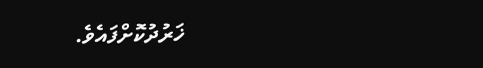ޚަރުދުކޮށްފައެވެ.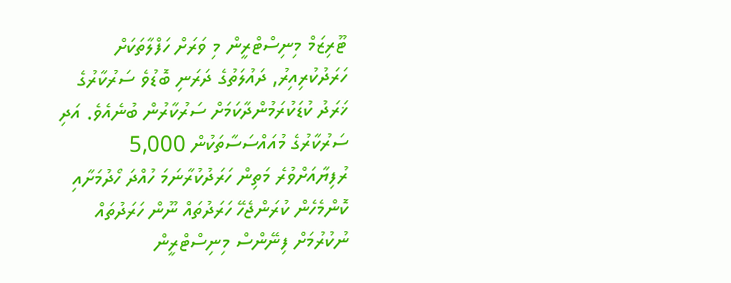ޓޫރިޒަމް މިނިސްޓްރީން މި ވަރަށް ހަފްލާތަކަށް ހަރަދުކުރިއިރު, ދައުލަތުގެ ދަރަނި ބޮޑުވެ ސަރުކާރުގެ ޚަރަދު ކުޑަކުރަމުންދާކަމަށް ސަރުކާރުން ބުނެއެވެ. އަދި ސަރުކާރުގެ މުއައްސަސާތަކުން 5,000 ރުފިޔާއަށްވުރެ މަތިން ހަރަދުކުރާނަމަ ހުއްދަ ހޯދުމަށާއި ކޮންމެހެން ކުރަންޖެހޭ ހަރަދުތައް ނޫން ހަރަދުތައް ނުކުރުމަށް ފިނޭންސް މިނިސްޓްރީން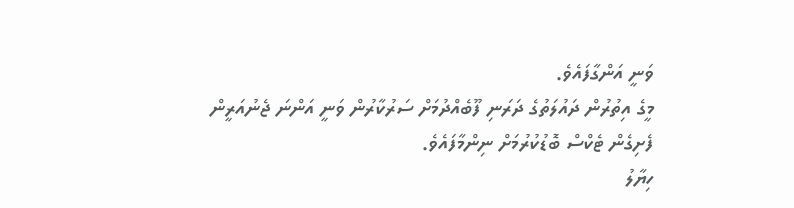ވަނީ އަންގާފައެވެ.
މީގެ އިތުރުން ދައުލަތުގެ ދަރަނި ފޫބެއްދުމަށް ސަރުކާރުން ވަނީ އަންނަ ޖެނުއަރީން ފެށިގެން ޓެކްސް ބޮޑުކުރުމަށް ނިންމާފައެވެ.
ހިޔާލު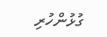ގުޅުންހުރި